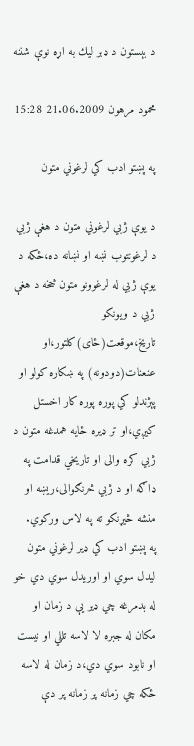د بېستون د ډبر ليك به اړه نوې شننه

محمود مرهون 21.06.2009 15:28

په پښتو ادب کي لرغوني متون

د يوې ژبي لرغوني متون د هغې ژبي د لرغونتوب نښه او نښانه ده،ځکه د يوې ژبي له لرغوونو متون څخه د هغې ژبي د ويونکو تاريخ،موقعت(ځاى)کلتور،او عنعنات(دودونه) په ښکاره کولو او پېژندلو کي پوره پوره کار اخستل کيږي،او تر ډيره ځايه همدغه متون د ژبي کره والى او تاريخي قدامت په ډاګه او د ژبي څرنګوالى،ريښه او منشه څيړنکو ته په لاس ورکوي.
په پښتو ادب کي ډير لرغوني متون ليدل سوي او اوريدل سوي دي خو له بدمرغه چي ډير يې د زمان او مکان له جبره لا لاسه تللي او نيست او نابود سوي دي،د زمان له لاسه ځکه چي زمانه پر زمانه پر دې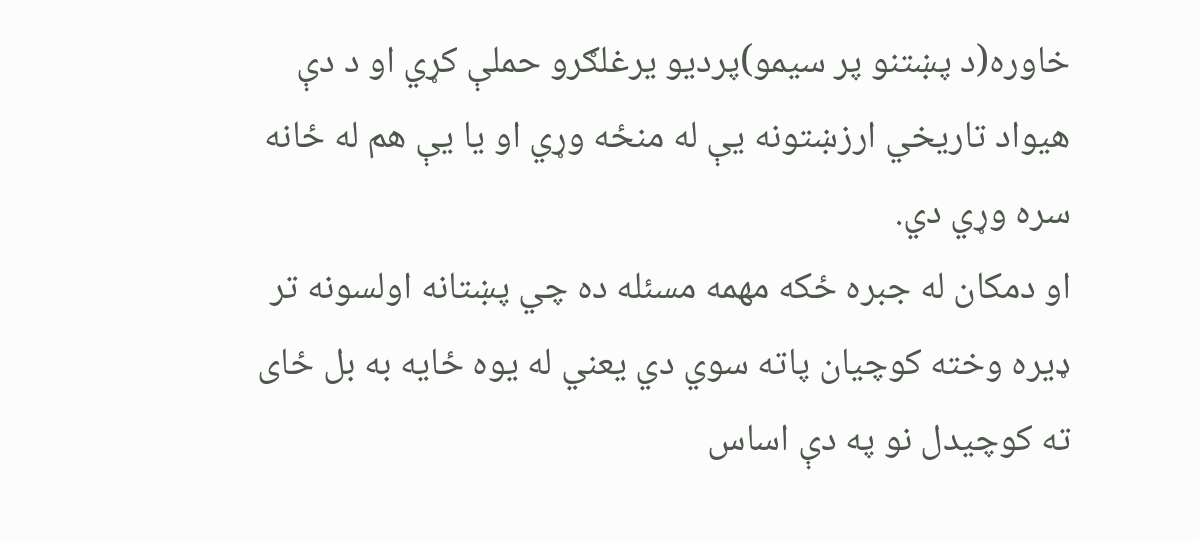خاوره(د پښتنو پر سيمو)پرديو يرغلګرو حملې کړي او د دې هيواد تاريخي ارزښتونه يې له منځه وړي او يا يې هم له ځانه سره وړي دي.
او دمکان له جبره ځکه مهمه مسئله ده چي پښتانه اولسونه تر ډيره وخته کوچيان پاته سوي دي يعني له يوه ځايه به بل ځاى ته کوچيدل نو په دې اساس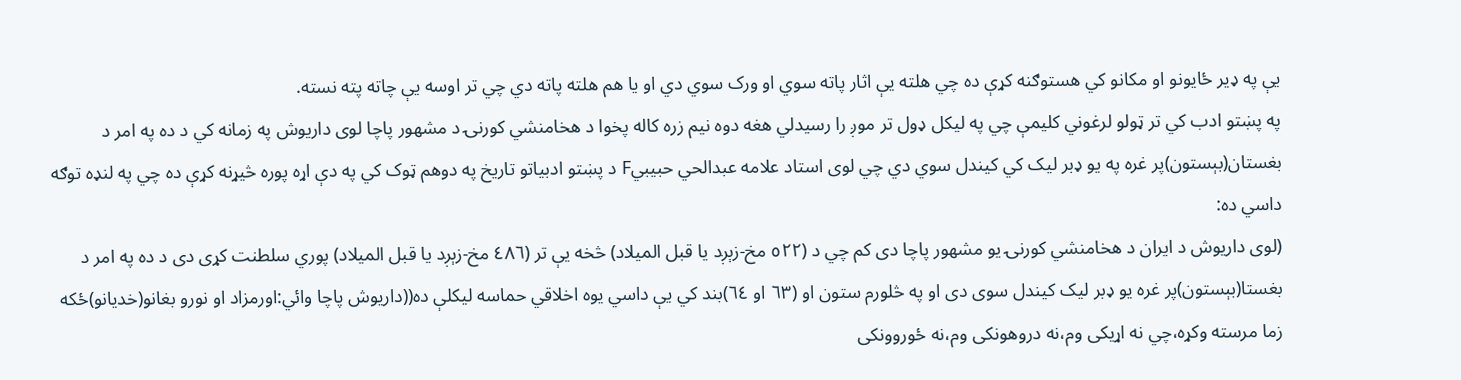يې په ډير ځايونو او مکانو کي هستوګنه کړې ده چي هلته يې اثار پاته سوي او ورک سوي دي او يا هم هلته پاته دي چي تر اوسه يې چاته پته نسته.
په پښتو ادب کي تر ټولو لرغوني کليمې چي په ليکل ډول تر موږ را رسيدلي هغه دوه نيم زره کاله پخوا د هخامنشي کورنۍ د مشهور پاچا لوى داريوش په زمانه کي د ده په امر د بغستان(بېستون)پر غره په يو ډبر ليک کي کيندل سوي دي چي لوى استاد علامه عبدالحي حبيبيF د پښتو ادبياتو تاريخ په دوهم ټوک کي په دې اړه پوره څيړنه کړې ده چي په لنډه توګه داسي ده:
(لوى داريوش د ايران د هخامنشي کورنۍ يو مشهور پاچا دى کم چي د (٥٢٢ مخ-زېږد یا قبل المیلاد) څخه يې تر (٤٨٦ مخ-زېږد یا قبل المیلاد) پوري سلطنت کړى دى د ده په امر د بغستا(بېستون)پر غره يو ډبر ليک کيندل سوى دى او په څلورم ستون او (٦٣ او ٦٤)بند کي يې داسي يوه اخلاقي حماسه ليکلې ده((داريوش پاچا وائي:اورمزاد او نورو بغانو(خديانو)ځکه زما مرسته وکړه،چي نه اړيکى وم،نه دروهونکى وم،نه ځوروونکى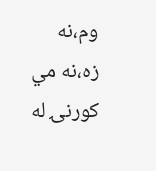وم،نه زه،نه مي کورنۍ له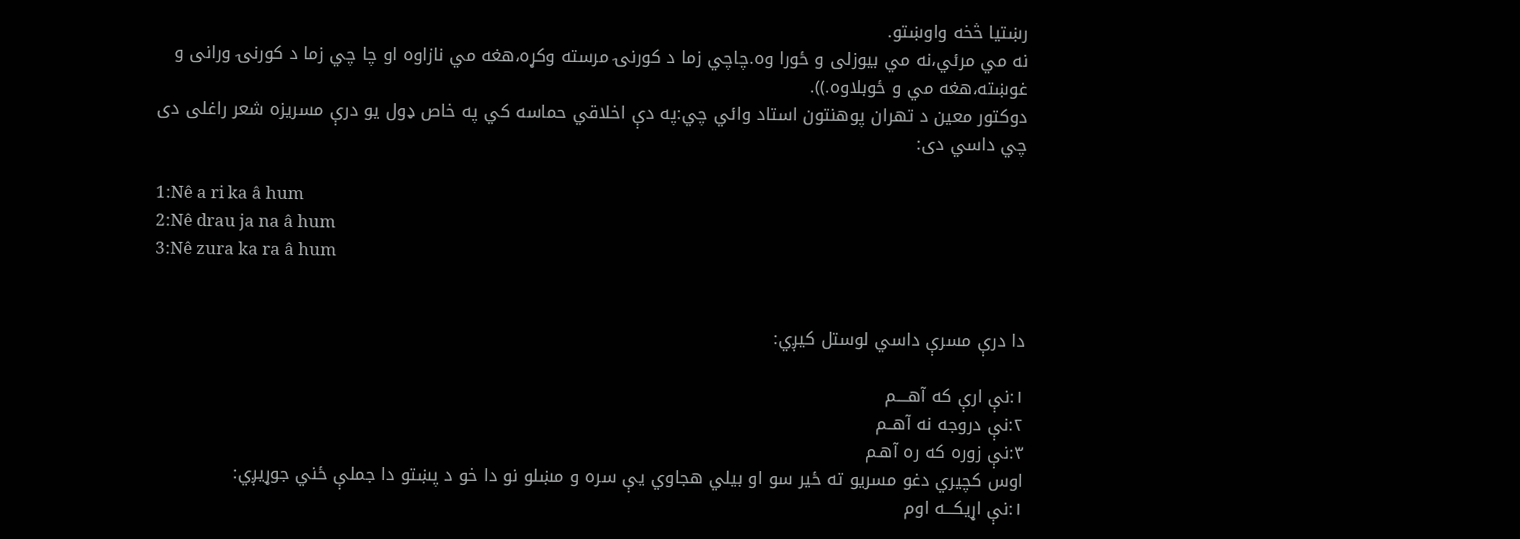رښتيا څخه واوښتو.
نه مي مرئي،نه مي بيوزلى و ځورا وه.چاچي زما د کورنۍ مرسته وکړه،هغه مي نازاوه او چا چي زما د کورنۍ ورانى و غوښته،هغه مي و ځوبلاوه.)).
دوکتور معين د تهران پوهنتون استاد وائي چي:په دې اخلاقي حماسه کي په خاص ډول يو درې مسريزه شعر راغلى دى چي داسي دى:

1:Nê a ri ka â hum
2:Nê drau ja na â hum
3:Nê zura ka ra â hum


دا درې مسرې داسي لوستل کيږي:

١:نې ارې که آهــــم
٢:نې دروجه نه آهــم
٣:نې زوره که ره آهـم
اوس کچيري دغو مسريو ته ځير سو او بيلي هجاوي يې سره و مښلو نو دا خو د پښتو دا جملې ځني جوړيږي:
١:نې اړيکـــه اوم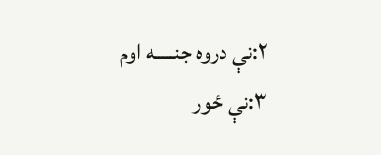٢:نې دروه جنـــــه اوم
٣:نې ځور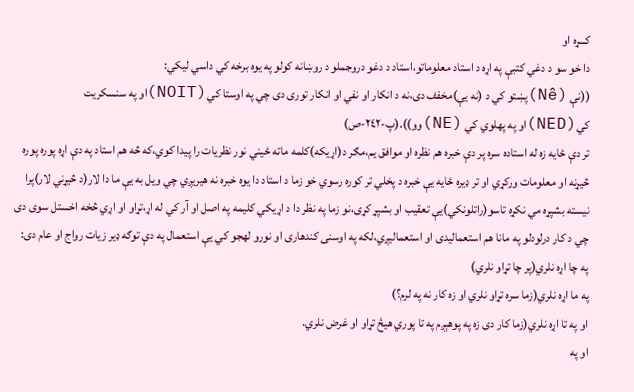کـــړه او
دا خو سو د دغي کتبې په اړه د استاد معلوماتو،استاد د دغو دروجملو د روښانه کولو په يوه برخه کي داسي ليکي:
((نې (Nê)پښتو کي د (نه يې)مخفف دى،نه د انکار او نفي او انکار تورى دى چي په اوستا کي(NOIT)او په سنسکريت کي(NED)او په پهلوي کي (NE)وو)).(پ-٢٤٢-ص)
تر دې ځايه زه له استاده سره پر دې خبره هم نظره او موافق يم،مګر د(اړيکه)کلمه ماته ځيني نور نظريات را پيدا کوي،که څه هم استاد په دې اړه پوره پوره څيړنه او معلومات ورکړي او تر ډيره ځايه يې خبره د پخلي تر کوره رسوي خو زما د استاد دا يوه خبره نه هيريږي چي ويل به يې ما دا لار(د څيړني لار)پرا نيسته بشپړه مي نکړه تاسو(راتلونکي)يې تعقيب او بشپړ کړى،نو زما په نظر دا د اړيکي کليمه په اصل او آر کي له اړ،تړاو او اړي څخه اخستل سوى دى چي د کار درلودلو په مانا هم استعماليدى او استعماليږي،لکه په اوسنى کندهارى او نورو لهجو کي يې استعمال په دې توګه ډير زيات رواج او عام دى:
په چا اړه نلري(پر چا تړاو نلري)
په ما اړه نلري(زما سره تړاو نلري او زه کار نه په لرم؟)
او په تا اړه نلري(زما کار دى زه په پوهېږم په تا پوري هيڅ تړاو او غرض نلري.
او په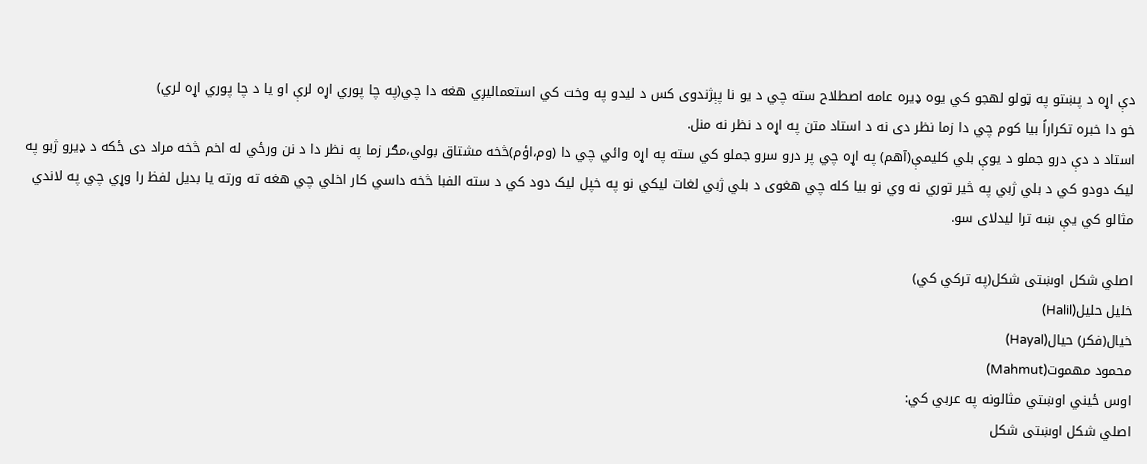دې اړه د پښتو په ټولو لهجو کي يوه ډيره عامه اصطلاح سته چي د يو نا پېژندوى کس د ليدو په وخت کي استعماليږي هغه دا چي(په چا پوري اړه لرې او يا د چا پوري اړه لري)
خو دا خبره تکراراً بيا کوم چي دا زما نظر دى نه د استاد متن په اړه د نظر نه منل.
استاد د دې درو جملو د يوې بلي کليمې(آهم) په اړه چي پر درو سرو جملو کي سته په اړه وائي چي دا (وم،اؤم)څخه مشتاق بولي،مګر زما په نظر دا د نن ورځي له اخم څخه مراد دى ځکه د ډيرو ژبو په ليک دودو کي د بلي ژبي په څير توري نه وي نو بيا کله چي هغوى د بلي ژبي لغات ليکي نو په خپل ليک دود کي د سته الفبا څخه داسي کار اخلي چي هغه ته ورته يا بديل لفظ را وړي چي په لاندي مثالو کي يې ښه ترا ليدلاى سو.

اصلي شکل اوښتى شکل(په ترکي کي)
خليل حليل(Halil)
خيال(فکر) حيال(Hayal)
محمود مهموت(Mahmut)
اوس ځيني اوښتي مثالونه په عربي کي:
اصلي شکل اوښتى شکل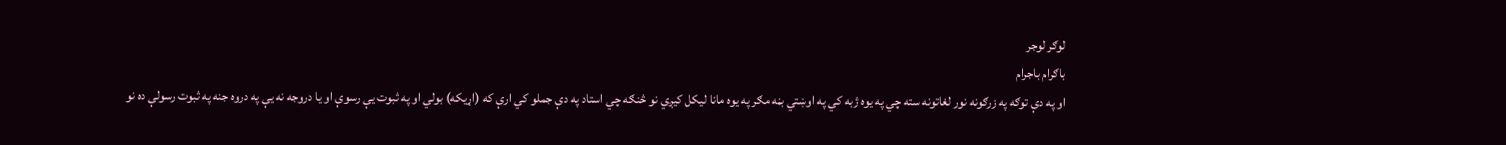لوګر لوجر
باګرام باجرام
او په دې توګه په زرګونه نور لغاتونه سته چي په يوه ژبه کي په اوښتي بڼه مګر په يوه مانا ليکل کيږي نو څنګه چي استاد په دې جملو کي ارې که (اړيکه) بولي او په ثبوت يې رسوې او يا دروجه نه يې په دروه جنه په ثبوت رسولې ده نو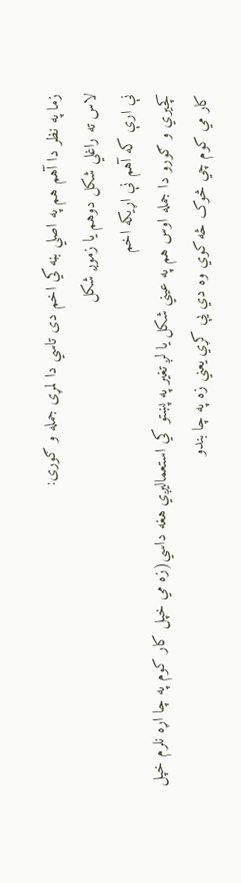زما په نظر دا آهم هم په اصلي بڼه کي اخم دى تاسي دا لمړى جمله و ګورى:
لاس ته راغلي شکل دوهم يا زموږ شکل
نې ارې که آهم نې اړيکه اخم
کچيري و ګورو دا جمله اوس هم په عيني شکل يا لږ تغير په پښتو کي استعماليږي هغه داسي(زه مي خپل کار کوم په چا اړه نلرم خپل کار مي کوم چي څوک څه کوي وه دي يې کړي يعني زه په چا بندو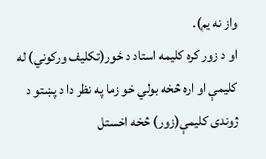واز نه يم).
او د زور کره کليمه استاد د ځور(تکليف ورکوني) له کليمې او اره څخه بولي خو زما په نظر دا د پښتو د ژوندى کليمې(زور) څخه اخستل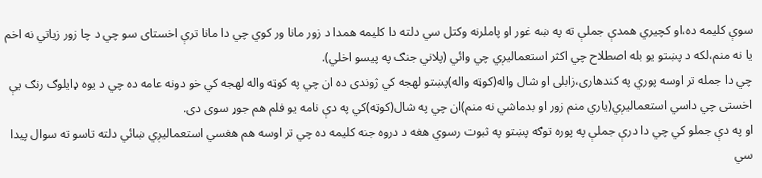سوې کليمه ده،او کچيري همدې جملې ته په ښه غور او پاملرنه وکتل سي دلته دا کليمه همدا د زور مانا ور کوي چي دا مانا ترې اخستاى سو چي د چا زور زياتي نه اخم يا نه منم،لکه د پښتو يو بله اصطلاح چي اکثر استعماليږي چي وائي (پلاني جنګ په پيسو اخلي).
چي دا جمله تر اوسه پوري په کندهارى،زابلى او شال واله(کوټه واله)پښتو لهجه کي ژوندى ده ان چي په کوټه واله لهجه کي خو دونه عامه ده چي د يوه ډايلوګ رنګ يې اخستى چي داسي استعماليږي(ياري منم زور او بدماشي نه منم)ان چي په شال(کوټه)کي په دې نامه يو فلم هم جوړ سوى دى.
او په دې جملو کي چي دا درې جملې په پوره توګه پښتو په ثبوت رسوي هغه د دروه جنه کليمه ده چي تر اوسه هم هغسي استعماليږي ښائي دلته تاسو ته سوال پيدا سي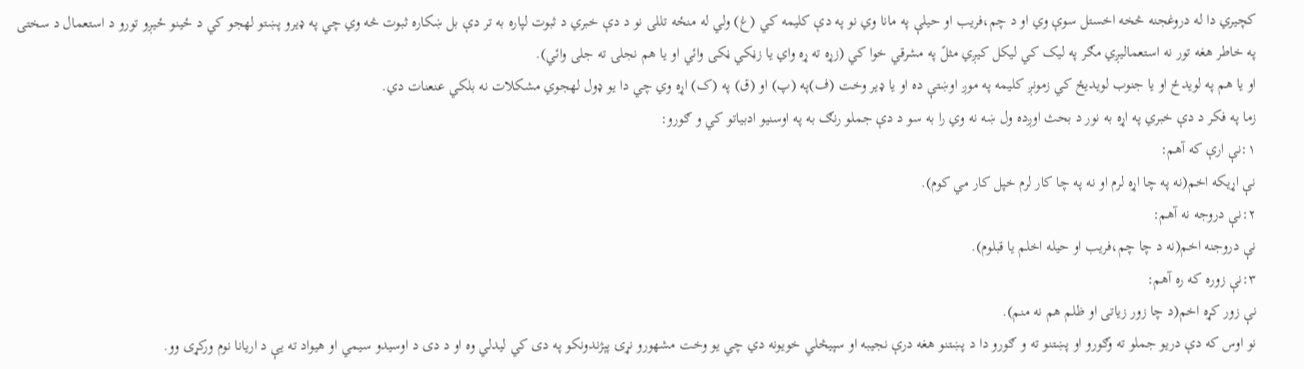کچيري دا له دروغجنه څخه اخستل سوې وي او د چم،فريب او حيلې په مانا وي نو په دې کليمه کي (غ) ولي له منځه تللى نو د دې خبري د ثبوت لپاره به تر دې بل ښکاره ثبوت څه وي چي په ډيرو پښتو لهجو کي د ځينو ځيږو تورو د استعمال د سختى په خاطر هغه تور نه استعماليږي مګر په ليک کي ليکل کيږي مثلً په مشرقي خوا کي (زړه ته ړه واي يا زڼکي ڼکى وائي او يا هم نجلۍ ته جلى وائي).
او يا هم په لويدځ او يا جنوب لويديځ کي زمونږ کليمه په موږ اوښتې ده او يا ډير وخت (ف)په (پ) او (ق) په (ک) اړه وي چي دا يو ډول لهجوي مشکلات نه بلکي عنعنات دي.
زما په فکر د دې خبري په اړه به نور د بحث اوږده ول ښه نه وي را به سو د دې جملو رنګ به په اوسنيو ادبياتو کي و ګورو:
١:نې ارې که آهم:
نې اړيکه اخم(نه په چا اړه لرم او نه په چا کار لرم خپل کار مي کوم).
٢:نې دروجه نه آهم:
نې دروجنه اخم(نه د چا چم،فريب او حيله اخلم يا قبلوم).
٣:نې زوره که ره آهم:
نې زور کړه اخم(د چا زور زياتى او ظلم هم نه منم).
نو اوس که دې دريو جملو ته وګورو او پښتنو ته و ګورو دا د پښتنو هغه درې نجيبه او سپيڅلي خويونه دي چي يو وخت مشهورو نړۍ پېژندونکو په دى کي ليدلي وه او د دى د اوسيدو سيمي او هيواد ته يې د اريانا نوم ورکړى وو.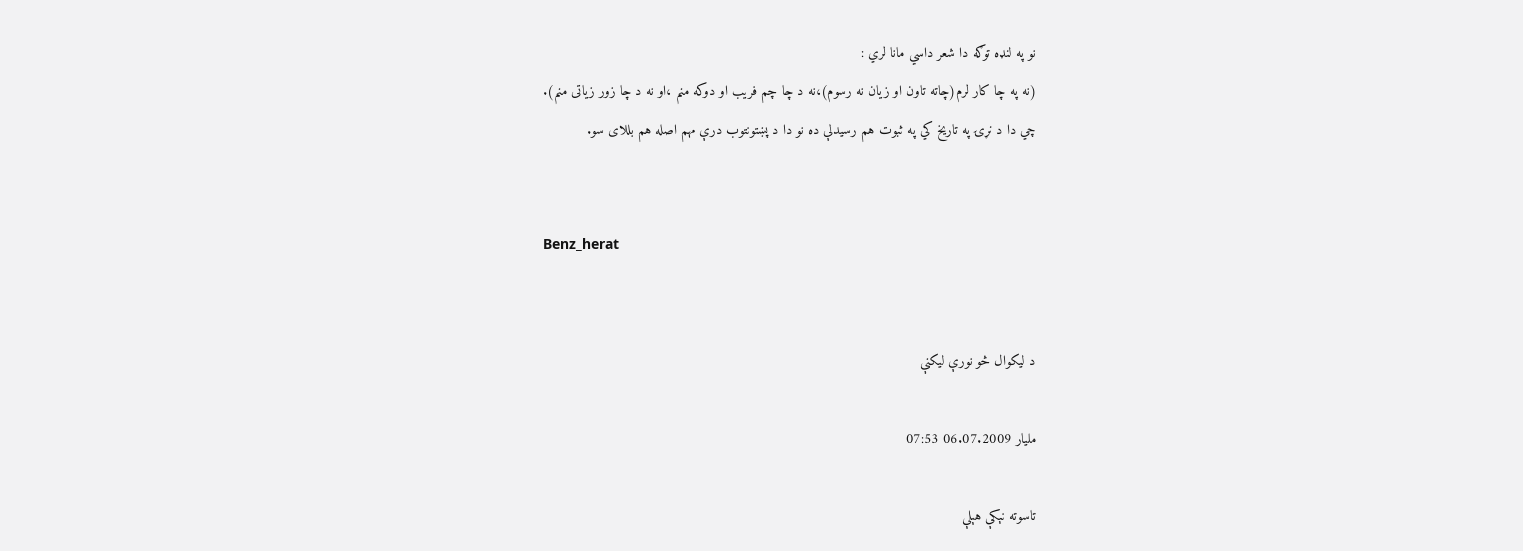نو په لنډه توګه دا شعر داسي مانا لري :
(نه په چا کار لرم(چاته تاون او زيان نه رسوم)،نه د چا چم فريب او دوکه منم ،او نه د چا زور زياتى منم).
چي دا د نړۍ په تاريخ کي په ثبوت هم رسيدلې ده نو دا د پښتونتوب درې مهم اصله هم بللاى سو.


Benz_herat


د ليکوال څو نورې لیکنې

مليار 06.07.2009 07:53

تاسوته نېکې هېلې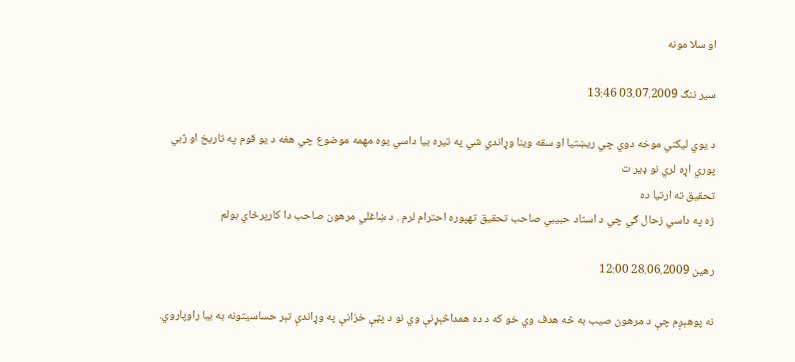او سلا مونه

سير ننګ 03.07.2009 13:46

د يوي ليکني موخه دوي چي ريښتيا او سقه وينا وړاندي شي په تيره بيا داسي يوه مهمه موضوع چي هغه د يو قوم په تاريخ او ژبي پوري اړه لري نو ډير ت
تحقيق ته ارتيا ده
زه په داسي زحال ګي چي د استاد حبيبي صاحب تحقيق تهپوره احترام لرم . د ښاغلي مرهون صاحب دا کارپرځاي بولم

رهين 28.06.2009 12:00

نه پوهېږم چې د مرهون صيب به څه هدف وي خو كه د ده همداڅېړنې وي نو د پټې خزانې په وړاندې تېر حساسيتونه به بيا راوپاروي.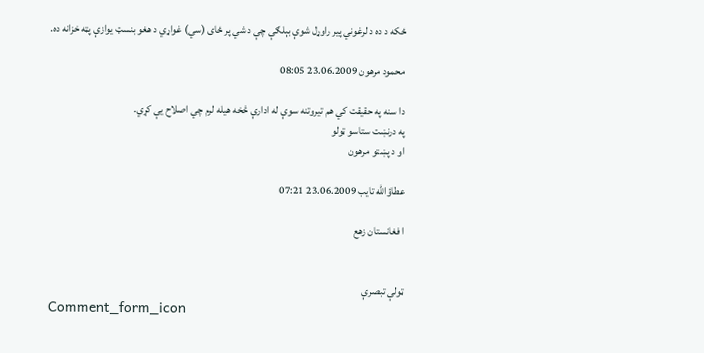ځكه د ده د لرغوني پير راوړل شوې بېلګې چې د شي پر ځاى (سي) غواړي د هغو بنسټ يوازې پټه خزانه ده.

محمود مرهون 23.06.2009 08:05

دا سنه په حقيقت کي هم تيروتنه سوې له ادارې څخه هيله لرم چي اصلاح يې کړي.
په درنښت ستاسو ټولو
او د پښتو مرهون

عطاؤالله تایب 23.06.2009 07:21

ا فغانستان زهع


ټولې تبصرې
Comment_form_icon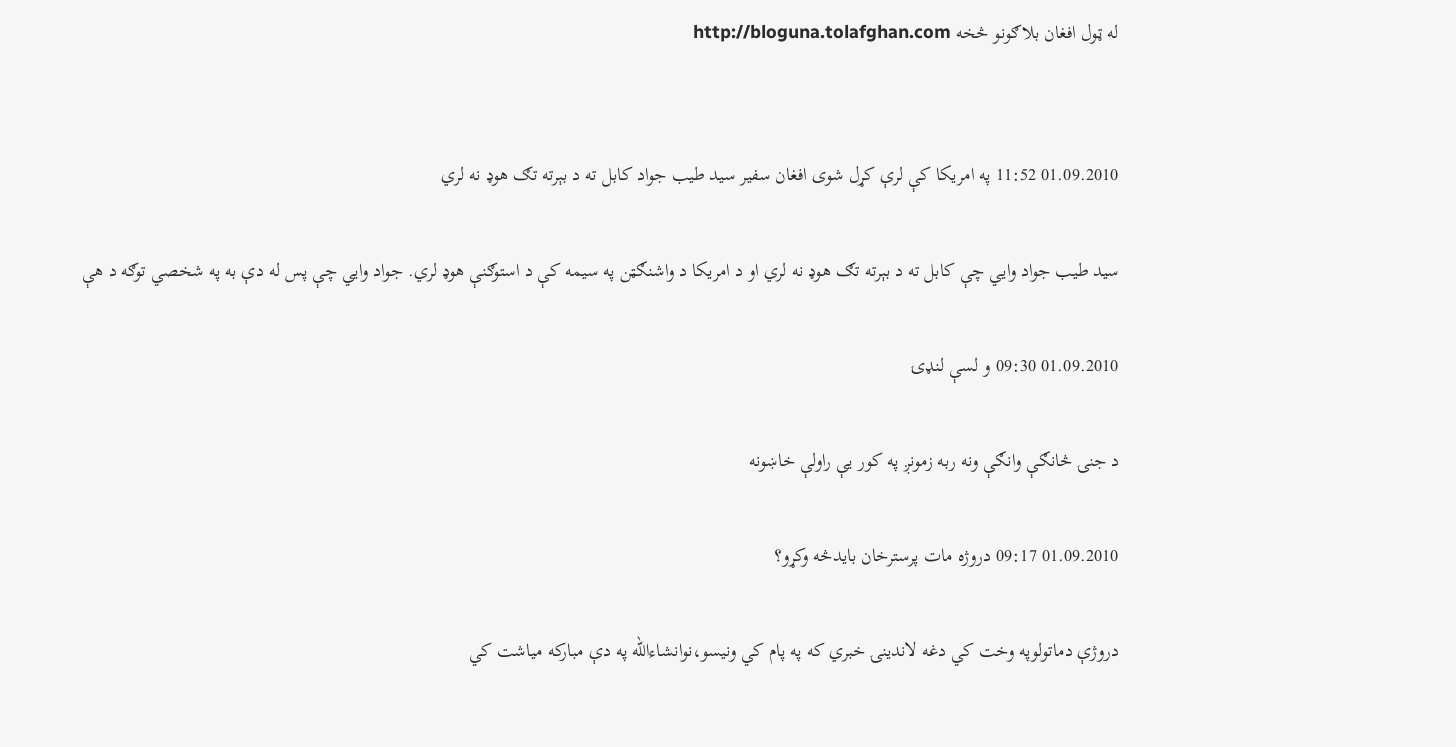له ټول افغان بلاګونو څخه http://bloguna.tolafghan.com


01.09.2010 11:52 په امریکا کې لرې کړل شوی افغان سفیر سيد طيب جواد کابل ته د بېرته تګ هوډ نه لري

سيد طيب جواد وايي چې کابل ته د بېرته تګ هوډ نه لري او د امريکا د واشنګټن په سيمه کې د استوګنې هوډ لري. جواد وايي چې پس له دې به په شخصي توګه د هې

01.09.2010 09:30 و لسې لنډۍ

د جنۍ څانګې وانګې ونه ربه زمونږ په کور يې راولې خاښونه

01.09.2010 09:17 دروژه مات پرسترخان بايدڅه وکړو؟

دروژې دماتولوپه وخت کي دغه لاندينۍ خبري که په پام کي ونيسو،نوانشاءالله په دې مبارکه مياشت کي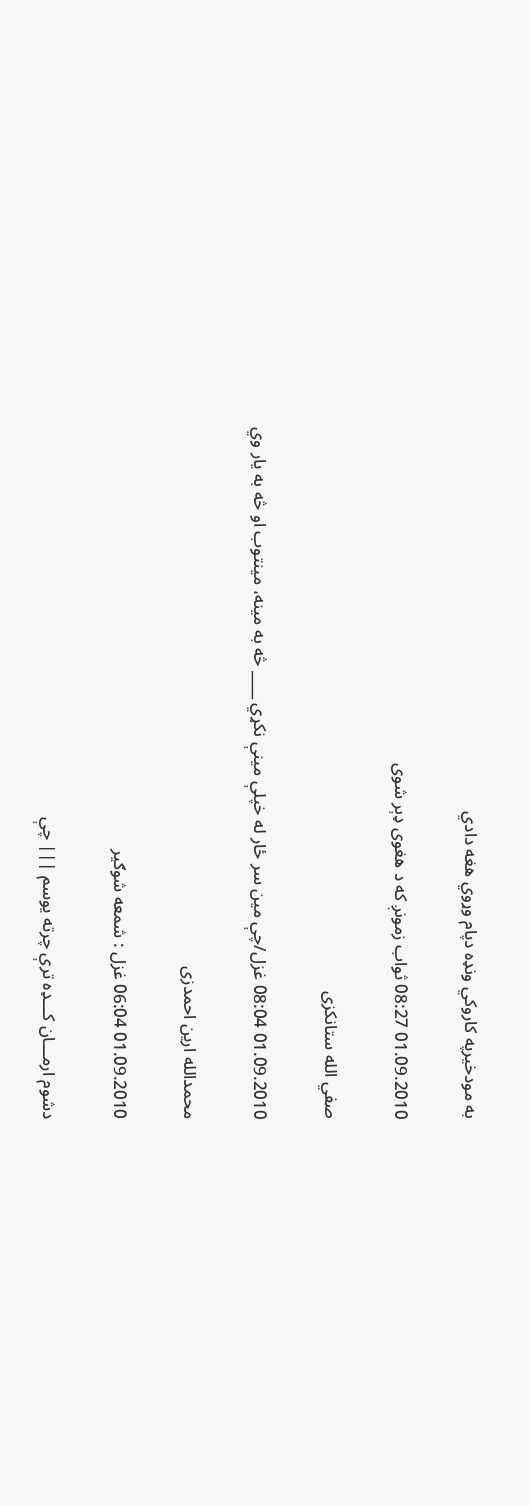به مودخيرپه کاروکي ونډه دپام وړوي هغه دادي

01.09.2010 08:27 ثواب زمونږ که د هغوی ډېر شوی

صفي الله ستانکزی

01.09.2010 08:04 غزل/چې مین سر ځار له خپلې مینې نکړي ____ څه به مینه، مینتوب او څه به یار وي

محمدالله ارین احمدزی

01.09.2010 06:04 غزل : شمعه شوګير

دشوم ارمـــان کـــډه ترې چرته يوسم ||| چې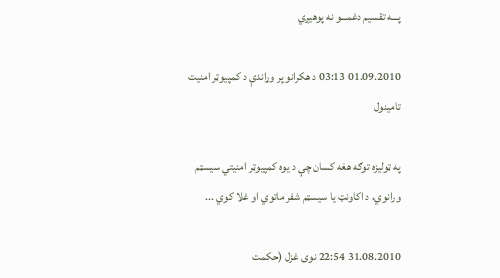پـــه تقسيم دغمـــو نه پوهيږي

01.09.2010 03:13 د هکرانو پر وړاندې د کمپيوټر امنيت تامينول

په ټوليزه توګه هغه کسان چې د يوه کمپيوټر امنيتي سيسټم ورانوي، د اکاونټ يا سيسټم شفر ماتوي او غلا کوي ...

31.08.2010 22:54 نوى غزل (حکمت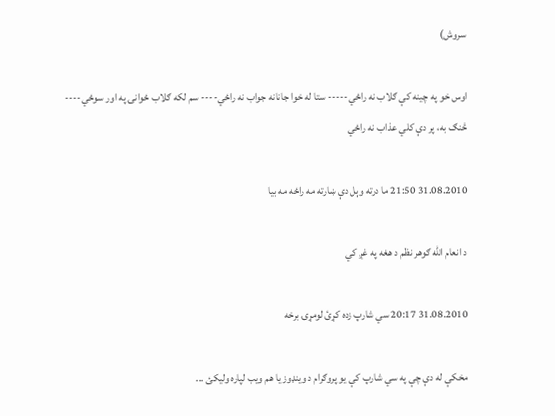سروش)

اوس خو په چينه کې ګلاب نه راځي----- ستا له خوا جانانه جواب نه راځي---- سم لکه ګلاب ځوانۍ په اور سوځي---- څنګ به، پر دې کلي عذاب نه راځي

31.08.2010 21:50 ما درته وېل دې ښارته مه راځه مه بیا

د انعام الله ګوهر نظم د هغه په غږ کي

31.08.2010 20:17 سي شارپ زده کړئ لومړۍ برخه

مخکې له دې چې په سي شارپ کې يو پروګرام د وينډوز يا هم ويب لپاره وليکئ ...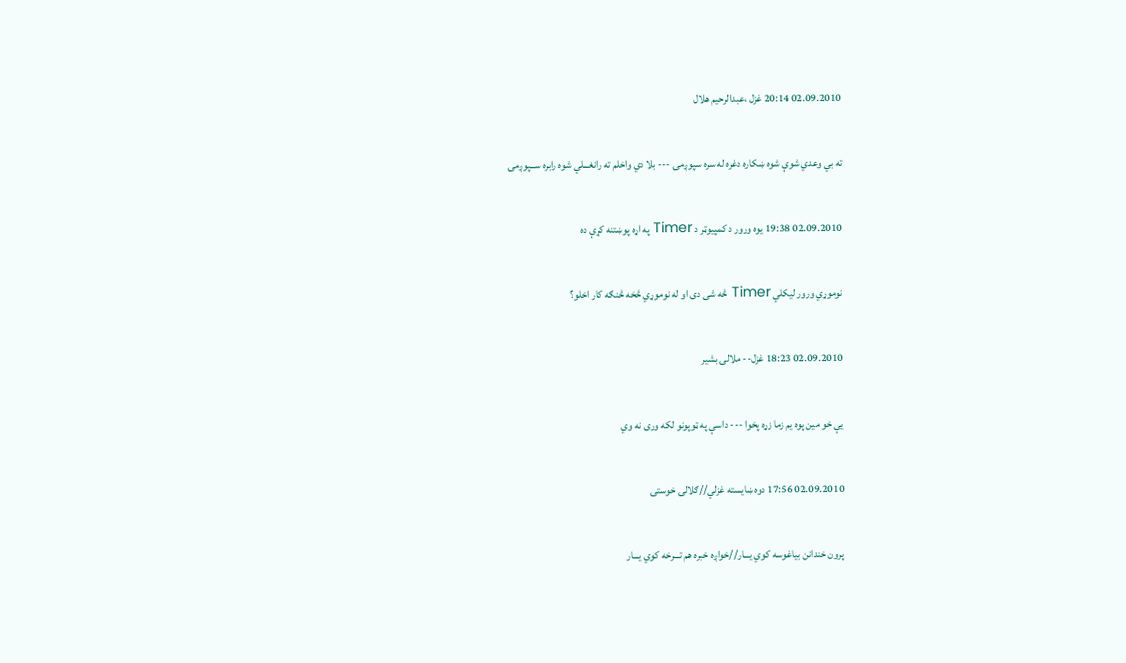02.09.2010 20:14 غزل ،عبدالرحیم هلال

ته بي وعدي شوې شوه ښکاره دغره له سره سپوږمۍ --- بلا دي واخلم ته رانغـــلي شوه رابره ســپوږمۍ

02.09.2010 19:38 يوه ورور د کمپيوټر د Timer په اړه پوښتنه کړې ده

نوموړي ورور ليکلي Timer څه شى دى او له نوموړي څخه څنګه کار اخلو؟

02.09.2010 18:23 غزل-- ملالۍ بشیر

یې خو مین پوه یم زما زړه پخوا --- داسې په ټوپونو لکه وری نه وي

02.09.2010 17:56 دوه ښایسته غزلي//ګلالۍ خوستۍ

پرون خندانن بياغوسه کوي يـــار//خواږه خبره هم تـــرخه کوي يـــار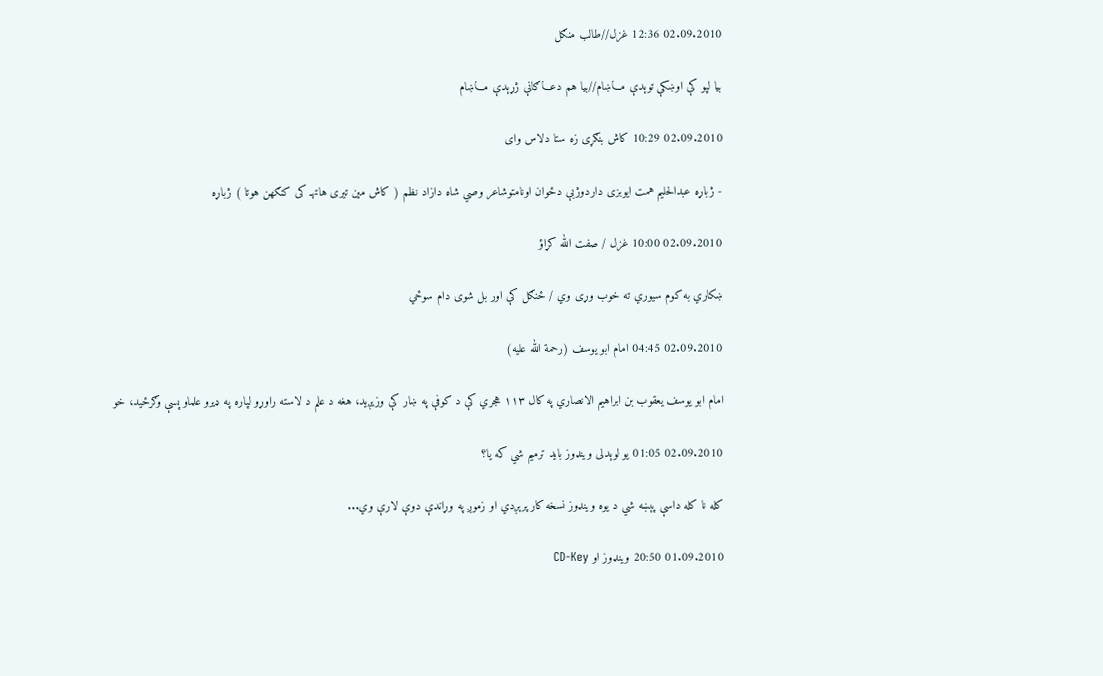02.09.2010 12:36 غزل//طالب منګل

بيا لپو کې اوښکې توېدې مـــاښام//بيا هم دعـــاګانې ژړېدې مـــاښام

02.09.2010 10:29 کاش بنګړی زه ستا دلاس وای

- ژباړه عبدالحليم همت ایوبزی داردوژبې دځوان اونامتوشاعر وصي شاه دازاد نظم ( کاش مین تیری هاتهـ کی کنګهن هوتا ) ژباړه

02.09.2010 10:00 غزل / صفت الله کړاؤ

ښکاري به کوم سيوري ته خوب وړی وي / ځنګل کې اور بل شوی دام سوځي

02.09.2010 04:45 امام ابو يوسف (رحمة الله عليه)

امام ابو يوسف يعقوب بن ابراهيم الانصاري په کال ١١٣ هجري کې د کوفې په ښار کې وزيږيد، هغه د علم د لاسته راوړو لپاره په ډيرو علماو پسې وګرځيد، خو

02.09.2010 01:05 يو لوېدلى وينډوز بايد ترميم شي که يا؟

کله نا کله داسې پېښه شي د يوه وينډوز نسخه کار پرېږدي او زموږ په وړاندې دوې لارې وي...

01.09.2010 20:50 وينډوز او CD-Key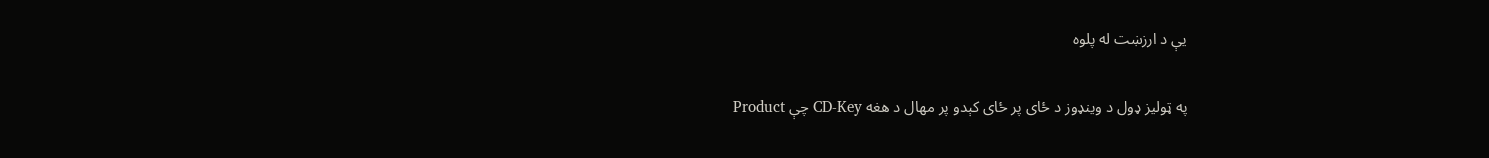يې د ارزښت له پلوه

په ټوليز ډول د وينډوز د ځاى پر ځاى کېدو پر مهال د هغه CD-Key چې Product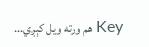Key هم ورته ويل کېږي...